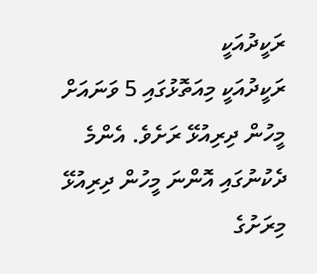ރަކީދުއަކީ
ރަކީދުއަކީ މިއަތޮޅުގައި 5 ވަނައަށް މީހުން ދިރިއުޅޭ ރަށެވެ. އެންމެ ދެކުނުގައި އޮންނަ މީހުން ދިރިއުޅޭ މިރަށުގެ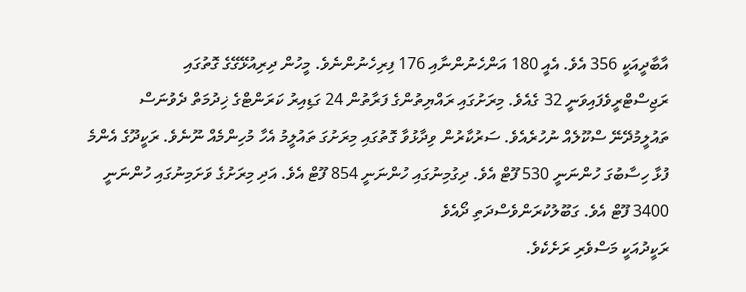އާބާދީއަކީ 356 އެވެ. އެއީ 180 އަންހެނުންނާއި 176 ފިރިހެނުންނެވެ. މީހުން ދިރިއުޅޭގޭގެ ގޮތުގައި ރަޖިސްޓްރީވެފައިވަނީ 32 ގެއެވެ. މިރަށުގައި ރައްޔިތުންގެ ފަރާތުން 24 ގަޑިއިރު ކަރަންޓްގެ ޚިދުމަތް ދެވުނަސް ތައުލީމުދޭނޭ ސްކޫލެއް ނުހުރެއެވެ. ސަރުކާރުން ވިދާޅުވާ ގޮތުގައި މިރަށުގަ ތައުލީމު އެހާ މުހިންމެއް ނޫނެވެ. ރަކީދޫގެ އެންމެ ފުޅާ ހިސާބުގަ ހުންނަނީ 530 ފޫޓް އެވެ. ދިގުމިނުގައި ހުންނަނީ 854 ފޫޓް އެވެ. އަދި މިރަށުގެ ވަށަމިނުގައި ހުންނަނީ 3400 ފޫޓް އެވެ. ގަބޫލުކުރަންވެސްދަތި ދޯއެވެ
ރަކީދުއަކީ މަސްވެރި ރަށެކެވެ.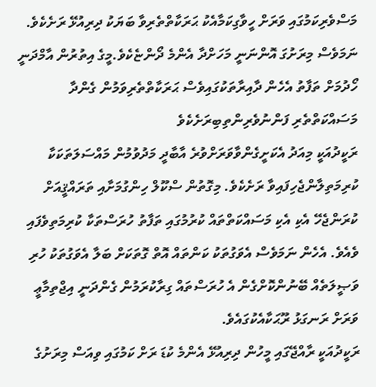މަސްވެރިކަމުގައި ވަރަށް ހީވާގިކަމާއެކު ޙަރަކާތްތެރިވާ ބަޔަކު ދިރިއުޅޭ ރަށެކެވެ. ނަމަވެސް މިރަށުގަ އޮންނަނީ މަހަށްދާ އެންމެ ދޯންޏެކެވެ.މީގެ އިތުރުން އާމްދަނީ ހޯދުމަށް ތަފާތު އެހެން ދާއިރާތަކުގައިވެސް ޙަރަކާތްތެރިވަމުން ގެންދާ މަސައްކަތްތެރި ފަންނުވެރިންތިބިރަށެކެވެ
ރަކީދުއަކީ މިއަދު އެކަށީގެންވާވަރަށްވުރެ އާބާދީ މަދުވުމުން މައްސަލަތަކަކާ ކުރިމަތިލާންޖެހިފައިވާ ރަށެކެވެ. މިގޮތުން ސްކޫލް ހިންގުމަށާއި ތަރައްޤީއަށް ކުރަންޖެހޭ އެކި އެކި މަސައްކަތްތައް ކުރުމުގައި ތަފާތު ހުރަސްތަކާ ކުރިމަތިވެފައި ވެއެވެ. އެހެން ނަމަވެސް އެވަގުތަކު ކަންތައް އޮތް ގޮތަކަށް ބަލާ އެވަގުތަކު ހުރި ވަޞީލަތެއް ބޭނުންކޮށްގެން އެ ހުރަސްތައް ގިރާކުރަމުން ގެންދަނީ އިޖްތިމާޢީ ވަރަށް ރަނގަޅު ރޫޙަކާއެކުގައެވެ.
ރަކީދުއަކީ ރާއްޖޭގައި މީހުން ދިރިއުޅޭ އެންމެ ކުޑަ ރަށް ކަމުގައި ވިއަސް މިރަށުގެ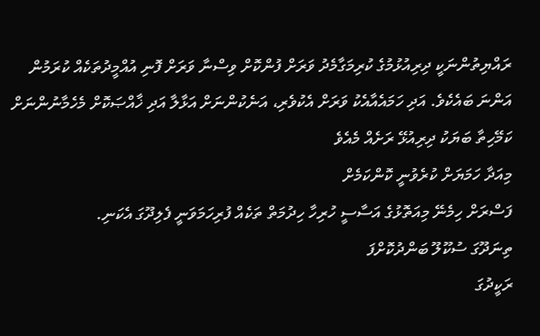ރައްޔިތުންނަކީ ދިރިއުޅުމުގެ ކުރިމަގާމެދު ވަރަށް ފުންކޮށް ވިސްނާ ވަރަށް ފޮނި އުއްމީދުތަކެއް ކުރަމުން އަންނަ ބައެކެވެ. އަދި ހަމައެއާއެކު ވަރަށް އެކުވެރި، އަނެކުންނަށް އަޅާލާ އަދި ޚާއްޞަކޮށް މެހެމާނުންނަށް ކަމޭހިތާ ބަޔަކު ދިރިއުޅޭ ރަށެއް މެއެވެ
މިއަދާ ހަމަޔަށް ކުރެވުނީ ކޮންކަމެށް
ފަސްރަށް ހިމެނޭ މިއަތޮޅުގެ އަސާސީ ހުރިހާ ހިދުމަތް ތަކެއް ފުރިހަމަވަނީ ފެލިދޫގަ އެކަނި.
ތިނަދޫގަ ސުކޫލޫ ބަންދުކޮށްފަ
ރަކީދުގަ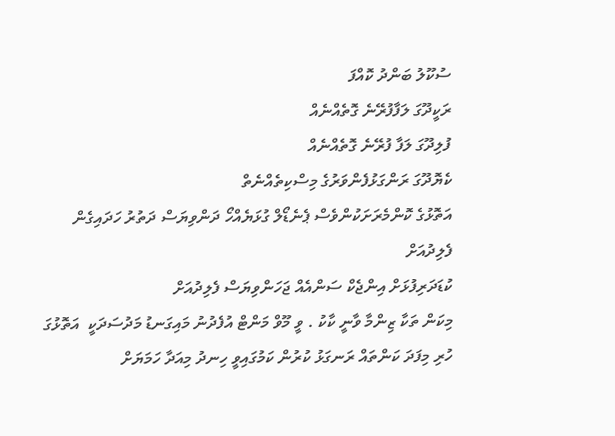ސުކޫލު ބަންދު ކޮއްފަ
ރަކީދޫގަ ލަފާފުރޭނެ ގޮތެއްނެއް
ފުލިދޫގަ ލަފާ ފުރޭނެ ގޮތެއްނެއް
ކެޔޮދޫގަ ރަންގަޅުފެންވަރުގެ މިސްކިތެއްނެތް
އަތޮޅުގެ ކޮންމެރަށަކުންވެސް ޕެނެޑޯލް ގުޅަޔެއްހޯ ދަންވިޔަސް ދަތުރު ހަދައިގެން ފެލިދުއަށް
ކުޑަދަރިފުޅަށް އިންޖެކް ސަންއެއް ޖަހަންވިޔަސް ފެލިދުއަށް
މިކަން ތަކާ ޒިންމާ ވާނީ ކާކު . ވީ މޫވް މަންޓް އުފެދުނު މައިގަނޑު މަދުސަދަކީ  އަތޮޅުގަ ހުރި މިފަދަ ކަންތައް ރަނގަޅު ކުރުން ކަމުގައިވީ ހިނދު މިއަދާ ހަމަޔަށް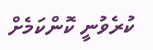ކުރެވުނީ ކޮންކަމެށް